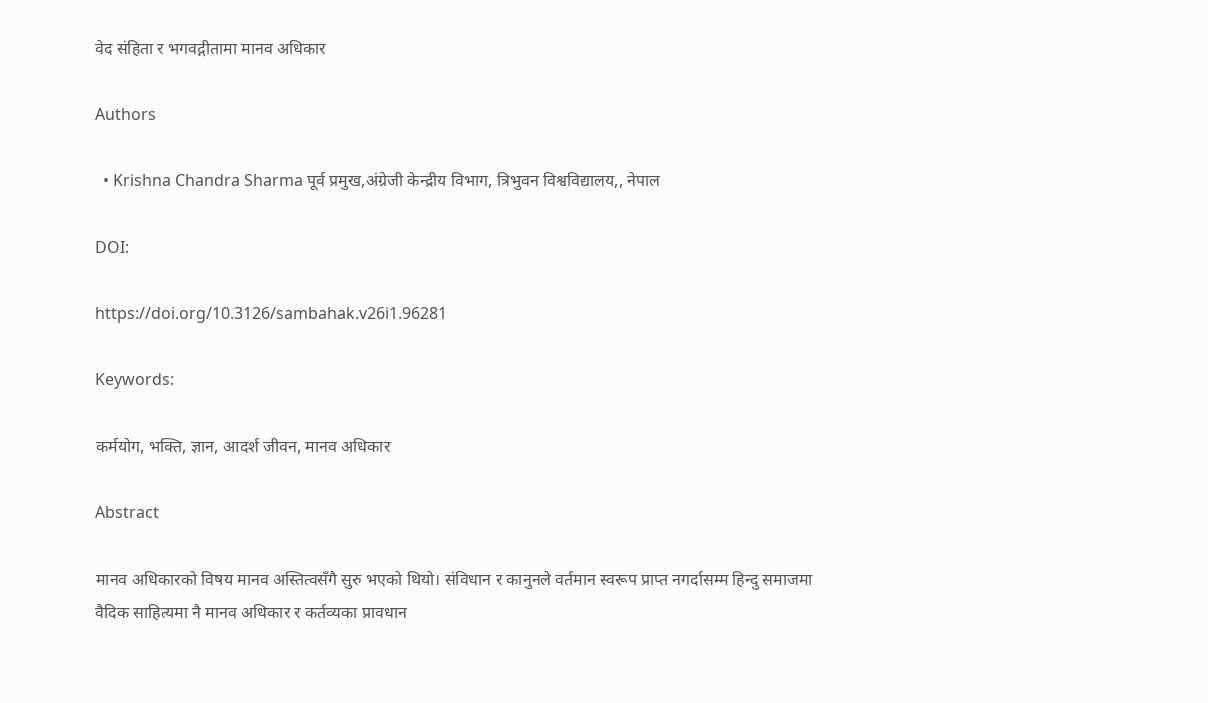वेद संहिता र भगवद्गीतामा मानव अधिकार

Authors

  • Krishna Chandra Sharma पूर्व प्रमुख,अंग्रेजी केन्द्रीय विभाग, त्रिभुवन विश्वविद्यालय,, नेपाल

DOI:

https://doi.org/10.3126/sambahak.v26i1.96281

Keywords:

कर्मयोग, भक्ति, ज्ञान, आदर्श जीवन, मानव अधिकार

Abstract

मानव अधिकारको विषय मानव अस्तित्वसँगै सुरु भएको थियो। संविधान र कानुनले वर्तमान स्वरूप प्राप्त नगर्दासम्म हिन्दु समाजमा वैदिक साहित्यमा नै मानव अधिकार र कर्तव्यका प्रावधान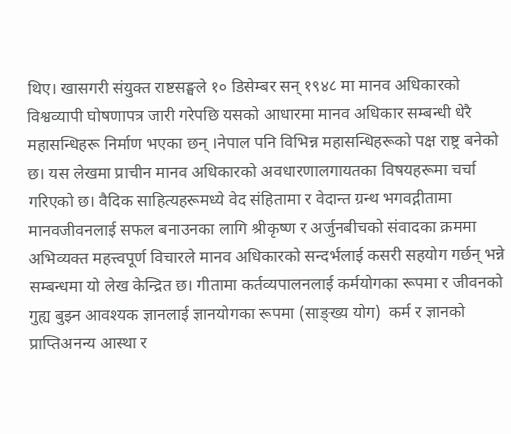थिए। खासगरी संयुक्त राष्टसङ्घले १० डिसेम्बर सन् १९४८ मा मानव अधिकारको विश्वव्यापी घोषणापत्र जारी गरेपछि यसको आधारमा मानव अधिकार सम्बन्धी धेरै महासन्धिहरू निर्माण भएका छन् ।नेपाल पनि विभिन्न महासन्धिहरूको पक्ष राष्ट्र बनेको छ। यस लेखमा प्राचीन मानव अधिकारको अवधारणालगायतका विषयहरूमा चर्चा  गरिएको छ। वैदिक साहित्यहरूमध्ये वेद संहितामा र वेदान्त ग्रन्थ भगवद्गीतामा मानवजीवनलाई सफल बनाउनका लागि श्रीकृष्ण र अर्जुनबीचको संवादका क्रममा अभिव्यक्त महत्त्वपूर्ण विचारले मानव अधिकारको सन्दर्भलाई कसरी सहयोग गर्छन् भन्ने सम्बन्धमा यो लेख केन्द्रित छ। गीतामा कर्तव्यपालनलाई कर्मयोगका रूपमा र जीवनको गुह्य बुझ्न आवश्यक ज्ञानलाई ज्ञानयोगका रूपमा (साङ्ख्य योग)  कर्म र ज्ञानको प्राप्तिअनन्य आस्था र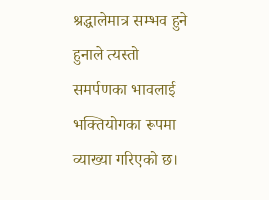श्रद्धालेमात्र सम्भव हुने हुनाले त्यस्तो समर्पणका भावलाई भक्तियोगका रूपमा व्याख्या गरिएको छ।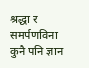श्रद्धा र समर्पणविना कुनै पनि ज्ञान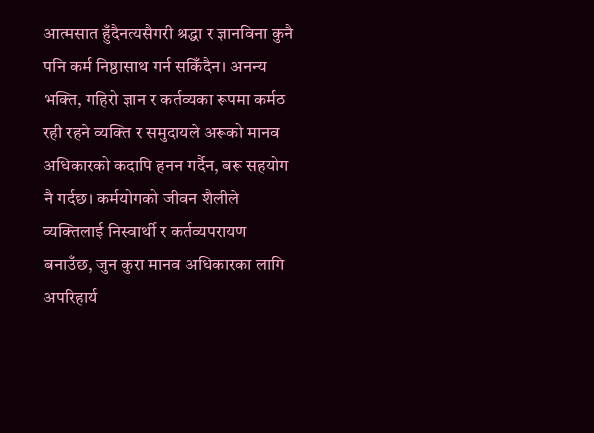आत्मसात हुँदैनत्यसैगरी श्रद्धा र ज्ञानविना कुनै पनि कर्म निष्ठासाथ गर्न सकिँदैन। अनन्य भक्ति, गहिरो ज्ञान र कर्तव्यका रूपमा कर्मठ रही रहने व्यक्ति र समुदायले अरूको मानव अधिकारको कदापि हनन गर्दैन, बरू सहयोग नै गर्दछ। कर्मयोगको जीवन शैलीले व्यक्तिलाई निस्वार्थी र कर्तव्यपरायण बनाउँछ, जुन कुरा मानव अधिकारका लागि अपरिहार्य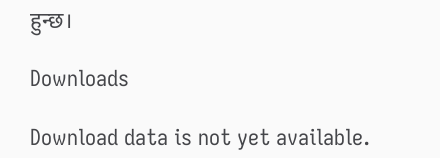हुन्छ।

Downloads

Download data is not yet available.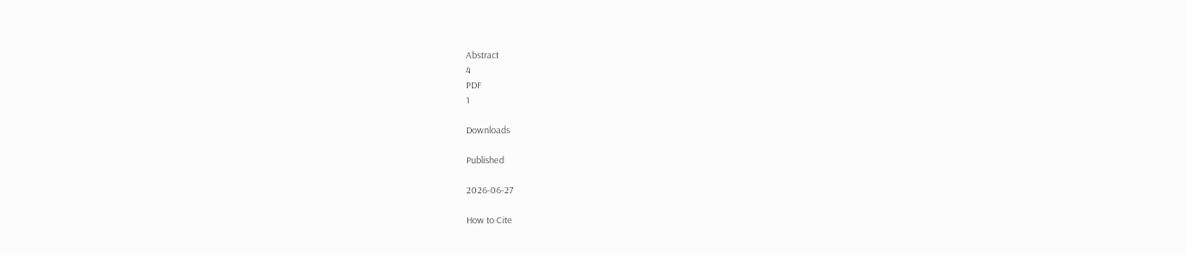Abstract
4
PDF
1

Downloads

Published

2026-06-27

How to Cite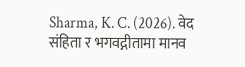Sharma, K. C. (2026). वेद संहिता र भगवद्गीतामा मानव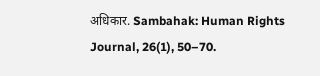अधिकार. Sambahak: Human Rights Journal, 26(1), 50–70.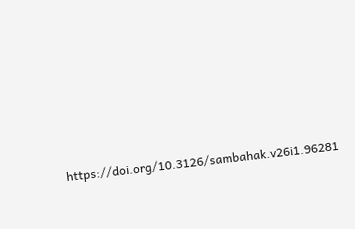https://doi.org/10.3126/sambahak.v26i1.96281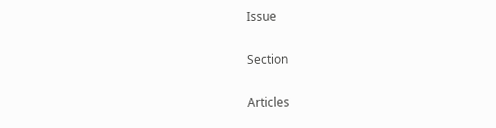Issue

Section

Articles